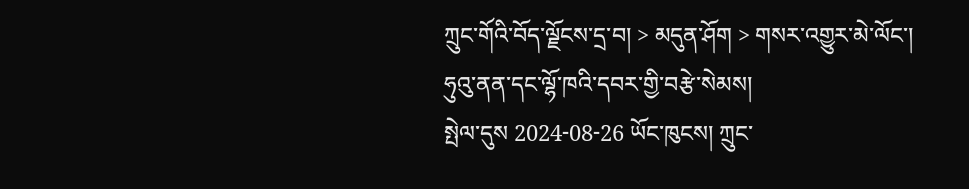ཀྲུང་གོའི་བོད་ལྗོངས་དྲ་བ། > མདུན་ཤོག > གསར་འགྱུར་མེ་ལོང་།
ཧུའུ་ནན་དང་ལྷོ་ཁའི་དབར་གྱི་བརྩེ་སེམས།
སྤེལ་དུས 2024-08-26 ཡོང་ཁུངས། ཀྲུང་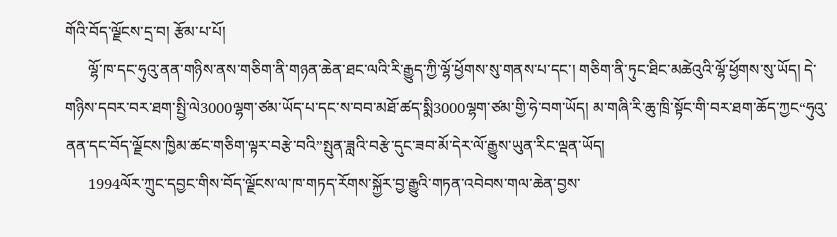གོའི་བོད་ལྗོངས་དྲ་བ། རྩོམ་པ་པོ།
      ལྷོ་ཁ་དང་ཧུའུ་ནན་གཉིས་ནས་གཅིག་ནི་གཉན་ཆེན་ཐང་ལའི་རི་རྒྱུད་ཀྱི་ལྷོ་ཕྱོགས་སུ་གནས་པ་དང་། གཅིག་ནི་ཏུང་ཐིང་མཚེའུའི་ལྷོ་ཕྱོགས་སུ་ཡོད། དེ་གཉིས་དབར་བར་ཐག་སྤྱི་ལེ3000ལྷག་ཙམ་ཡོད་པ་དང་ས་བབ་མཐོ་ཚད་སྨི3000ལྷག་ཙམ་གྱི་ཧེ་བག་ཡོད། མ་གཞི་རི་ཆུ་ཁྲི་སྟོང་གི་བར་ཐག་ཆོད་ཀྱང“ཧུའུ་ནན་དང་བོད་ལྗོངས་ཁྱིམ་ཚང་གཅིག་ལྟར་བརྩེ་བའི”སྤུན་ཟླའི་བརྩེ་དུང་ཟབ་མོ་དེར་ལོ་རྒྱུས་ཡུན་རིང་ལྡན་ཡོད།
      1994ལོར་ཀྲུང་དབྱང་གིས་བོད་ལྗོངས་ལ་ཁ་གཏད་རོགས་སྐྱོར་བྱ་རྒྱུའི་གཏན་འབེབས་གལ་ཆེན་བྱས་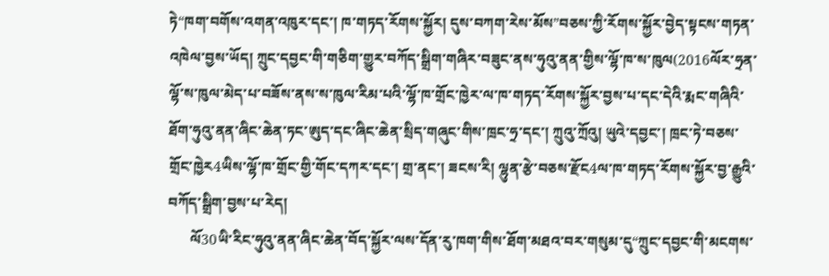ཏེ“ཁག་བགོས་འགན་འཁུར་དང་། ཁ་གཏད་རོགས་སྐྱོར། དུས་བཀག་རེས་མོས”བཅས་ཀྱི་རོགས་སྐྱོར་བྱེད་སྟངས་གཏན་འཁེལ་བྱས་ཡོད། ཀྲུང་དབྱང་གི་གཅིག་གྱུར་བཀོད་སྒྲིག་གཞིར་བཟུང་ནས་ཧུའུ་ནན་གྱིས་ལྷོ་ཁ་ས་ཁུལ(2016ལོར་ཧྲན་ལྷོ་ས་ཁུལ་མེད་པ་བཟོས་ནས་ས་ཁུལ་རིམ་པའི་ལྷོ་ཁ་གྲོང་ཁྱེར་ལ་ཁ་གཏད་རོགས་སྐྱོར་བྱས་པ་དང་དེའི་རྨང་གཞིའི་ཐོག་ཧུའུ་ནན་ཞིང་ཆེན་ཏང་ཨུད་དང་ཞིང་ཆེན་སྲིད་གཞུང་གིས་ཁྲང་ཧྲ་དང་། ཀྲུའུ་ཀྲོའུ། ཡུའེ་དབྱང་། ཁྲང་ཏེ་བཅས་གྲོང་ཁྱེར4ཡིས་ལྷོ་ཁ་གྲོང་གྱི་གོང་དཀར་དང་། གྲ་ནང་། ཟངས་རི། ལྷུན་རྩེ་བཅས་རྫོང4ལ་ཁ་གཏད་རོགས་སྐྱོར་བྱ་རྒྱུའི་བཀོད་སྒྲིག་བྱས་པ་རེད།
      ལོ30ཡི་རིང་ཧུའུ་ནན་ཞིང་ཆེན་བོད་སྐྱོར་ལས་དོན་རུ་ཁག་གིས་ཐོག་མཐའ་བར་གསུམ་དུ“ཀྲུང་དབྱང་གི་མངགས་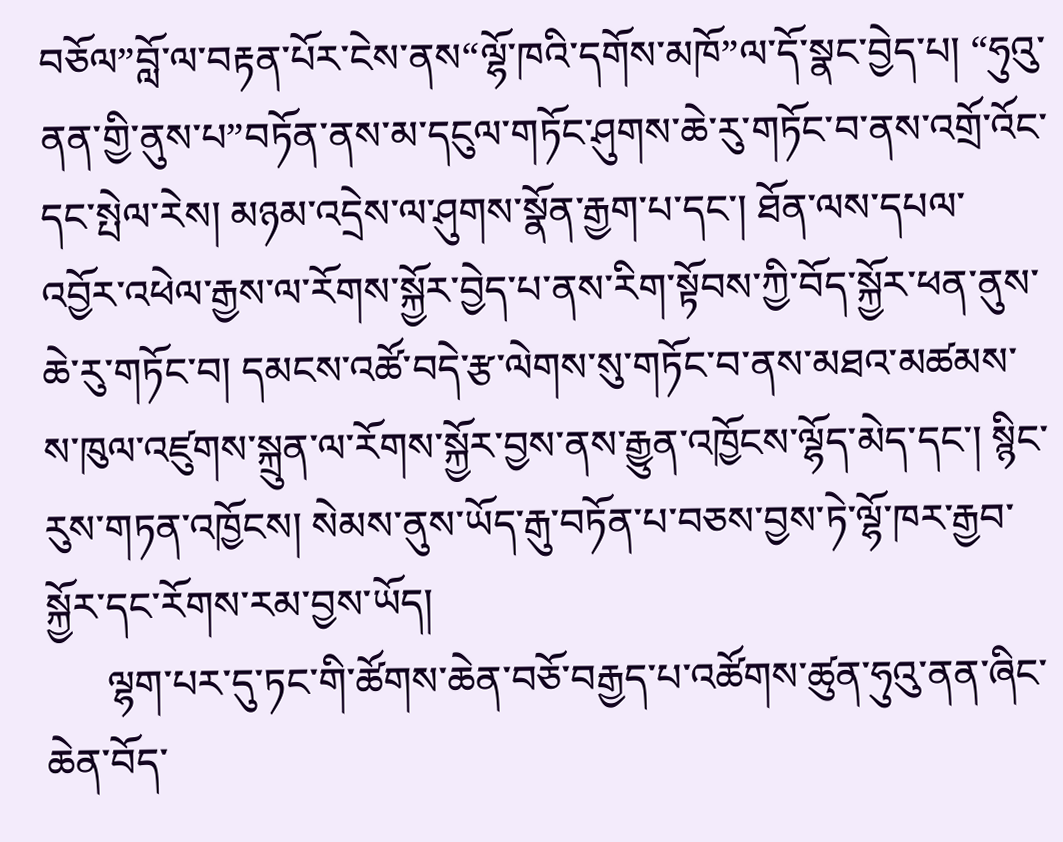བཅོལ”བློ་ལ་བརྟན་པོར་ངེས་ནས“ལྷོ་ཁའི་དགོས་མཁོ”ལ་དོ་སྣང་བྱེད་པ། “ཧུའུ་ནན་གྱི་ནུས་པ”བཏོན་ནས་མ་དངུལ་གཏོང་ཤུགས་ཆེ་རུ་གཏོང་བ་ནས་འགྲོ་འོང་དང་སྤེལ་རེས། མཉམ་འདྲེས་ལ་ཤུགས་སྣོན་རྒྱག་པ་དང་། ཐོན་ལས་དཔལ་འབྱོར་འཕེལ་རྒྱས་ལ་རོགས་སྐྱོར་བྱེད་པ་ནས་རིག་སྟོབས་ཀྱི་བོད་སྐྱོར་ཕན་ནུས་ཆེ་རུ་གཏོང་བ། དམངས་འཚོ་བདེ་རྩ་ལེགས་སུ་གཏོང་བ་ནས་མཐའ་མཚམས་ས་ཁུལ་འཛུགས་སྐྲུན་ལ་རོགས་སྐྱོར་བྱས་ནས་རྒྱུན་འཁྱོངས་ལྷོད་མེད་དང་། སྙིང་རུས་གཏན་འཁྱོངས། སེམས་ནུས་ཡོད་རྒུ་བཏོན་པ་བཅས་བྱས་ཏེ་ལྷོ་ཁར་རྒྱབ་སྐྱོར་དང་རོགས་རམ་བྱས་ཡོད།
      ལྷག་པར་དུ་ཏང་གི་ཚོགས་ཆེན་བཅོ་བརྒྱད་པ་འཚོགས་ཚུན་ཧུའུ་ནན་ཞིང་ཆེན་བོད་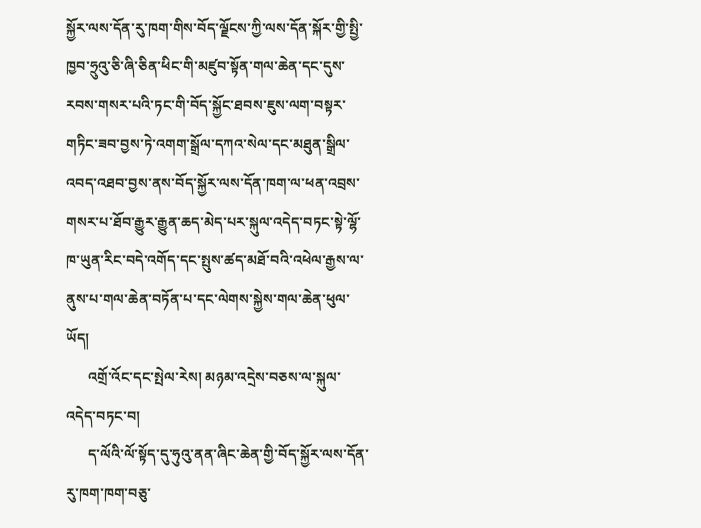སྐྱོར་ལས་དོན་རུ་ཁག་གིས་བོད་ལྗོངས་ཀྱི་ལས་དོན་སྐོར་གྱི་སྤྱི་ཁྱབ་ཧྲུའུ་ཅི་ཞི་ཅིན་ཕིང་གི་མཛུབ་སྟོན་གལ་ཆེན་དང་དུས་རབས་གསར་པའི་ཏང་གི་བོད་སྐྱོང་ཐབས་ཇུས་ལག་བསྟར་གཏིང་ཟབ་བྱས་ཏེ་འགག་སྒྲོལ་དཀའ་སེལ་དང་མཐུན་སྒྲིལ་འབད་འཐབ་བྱས་ནས་བོད་སྐྱོར་ལས་དོན་ཁག་ལ་ཕན་འབྲས་གསར་པ་ཐོབ་རྒྱུར་རྒྱུན་ཆད་མེད་པར་སྐུལ་འདེད་བཏང་སྟེ་ལྷོ་ཁ་ཡུན་རིང་བདེ་འགོད་དང་སྤུས་ཚད་མཐོ་བའི་འཕེལ་རྒྱས་ལ་ནུས་པ་གལ་ཆེན་བཏོན་པ་དང་ལེགས་སྐྱེས་གལ་ཆེན་ཕུལ་ཡོད།
      འགྲོ་འོང་དང་སྤེལ་རེས། མཉམ་འདྲེས་བཅས་ལ་སྐུལ་འདེད་བཏང་བ།
      ད་ལོའི་ལོ་སྟོད་དུ་ཧུའུ་ནན་ཞིང་ཆེན་གྱི་བོད་སྐྱོར་ལས་དོན་རུ་ཁག་ཁག་བཅུ་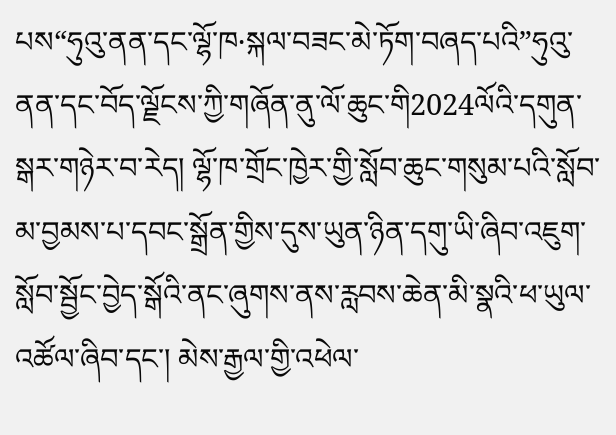པས“ཧུའུ་ནན་དང་ལྷོ་ཁ·སྐལ་བཟང་མེ་ཏོག་བཞད་པའི”ཧུའུ་ནན་དང་བོད་ལྗོངས་ཀྱི་གཞོན་ནུ་ལོ་ཆུང་གི2024ལོའི་དགུན་སྒར་གཉེར་བ་རེད། ལྷོ་ཁ་གྲོང་ཁྱེར་གྱི་སློབ་ཆུང་གསུམ་པའི་སློབ་མ་བྱམས་པ་དབང་སྒྲོན་གྱིས་དུས་ཡུན་ཉིན་དགུ་ཡི་ཞིབ་འཇུག་སློབ་སྦྱོང་བྱེད་སྒོའི་ནང་ཞུགས་ནས་རླབས་ཆེན་མི་སྣའི་ཕ་ཡུལ་འཚོལ་ཞིབ་དང་། མེས་རྒྱལ་གྱི་འཕེལ་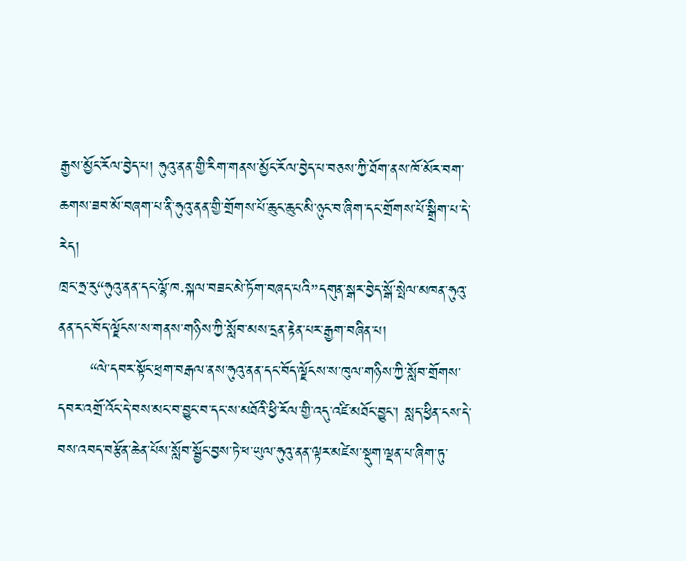རྒྱས་མྱོང་རོལ་བྱེད་པ། ཧུའུ་ནན་གྱི་རིག་གནས་མྱོང་རོལ་བྱེད་པ་བཅས་ཀྱི་ཐོག་ནས་ཁོ་མོར་བག་ཆགས་ཟབ་མོ་བཞག་པ་ནི་ཧུའུ་ནན་གྱི་གྲོགས་པོ་ཆུང་ཆུང་མི་ཉུང་བ་ཞིག་དང་གྲོགས་པོ་སྒྲིག་པ་དེ་རེད།
ཁྲང་ཧྲ་རུ“ཧུའུ་ནན་དང་ལྷོ་ཁ·སྐལ་བཟང་མེ་ཏོག་བཞད་པའི”དགུན་སྒར་བྱེད་སྒོ་སྤེལ་མཁན་ཧུའུ་ནན་དང་བོད་ལྗོངས་ས་གནས་གཉིས་ཀྱི་སློབ་མས་དྲན་རྟེན་པར་རྒྱག་བཞིན་པ།
      “ལེ་དབར་སྟོང་ཕྲག་བརྒལ་ནས་ཧུའུ་ནན་དང་བོད་ལྗོངས་ས་ཁུལ་གཉིས་ཀྱི་སློབ་གྲོགས་དབར་འགྲོ་འོང་དེ་བས་མང་བ་བྱུང་བ་དང་ས་མཐོའི་ཕྱི་རོལ་གྱི་འདུ་འཛི་མཐོང་བྱུང་། སླད་ཕྱིན་ངས་དེ་བས་འབད་བརྩོན་ཆེན་པོས་སློབ་སྦྱོང་བྱས་ཏེ་ཕ་ཡུལ་ཧུའུ་ནན་ལྟར་མཛེས་སྡུག་ལྡན་པ་ཞིག་ཏུ་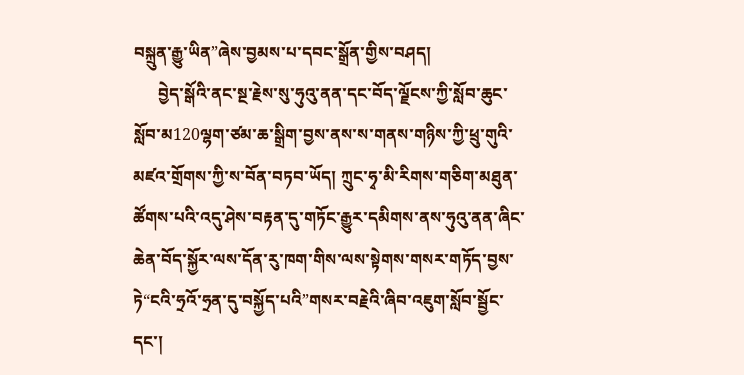བསྐྲུན་རྒྱུ་ཡིན”ཞེས་བྱམས་པ་དབང་སྒྲོན་གྱིས་བཤད།
      བྱེད་སྒོའི་ནང་སྔ་རྗེས་སུ་ཧུའུ་ནན་དང་བོད་ལྗོངས་ཀྱི་སློབ་ཆུང་སློབ་མ120ལྷག་ཙམ་ཆ་སྒྲིག་བྱས་ནས་ས་གནས་གཉིས་ཀྱི་ཕྲུ་གུའི་མཛའ་གྲོགས་ཀྱི་ས་བོན་བཏབ་ཡོད། ཀྲུང་ཧྭ་མི་རིགས་གཅིག་མཐུན་ཚོགས་པའི་འདུ་ཤེས་བརྟན་དུ་གཏོང་རྒྱུར་དམིགས་ནས་ཧུའུ་ནན་ཞིང་ཆེན་བོད་སྐྱོར་ལས་དོན་རུ་ཁག་གིས་ལས་སྟེགས་གསར་གཏོད་བྱས་ཏེ“ངའི་ཧྲའོ་ཧྲན་དུ་བསྐྱོད་པའི”གསར་བརྗེའི་ཞིབ་འཇུག་སློབ་སྦྱོང་དང་།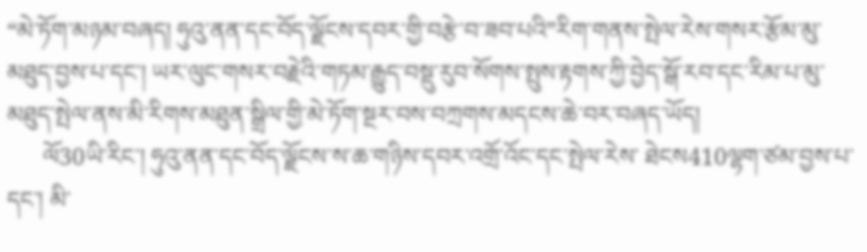“མེ་ཏོག་མཉམ་བཞད། ཧུའུ་ནན་དང་བོད་ལྗོངས་དབར་གྱི་བརྩེ་བ་ཟབ་པའི”རིག་གནས་སྤེལ་རེས་གསར་རྩོམ་མུ་མཐུད་བྱས་པ་དང་། ཡར་ལུང་གསར་བརྗེའི་གཏམ་རྒྱུད་བསྡུ་རུབ་སོགས་སྤུས་རྟགས་ཀྱི་བྱེད་སྒོ་རབ་དང་རིམ་པ་མུ་མཐུད་སྤེལ་ནས་མི་རིགས་མཐུན་སྒྲིལ་གྱི་མེ་ཏོག་སྔར་བས་བཀྲགས་མདངས་ཆེ་བར་བཞད་ཡོད།
      ལོ30ཡི་རིང་། ཧུའུ་ནན་དང་བོད་ལྗོངས་ས་ཆ་གཉིས་དབར་འགྲོ་འོང་དང་སྤེལ་རེས་ ཐེངས410ལྷག་ཙམ་བྱས་པ་དང་། མི་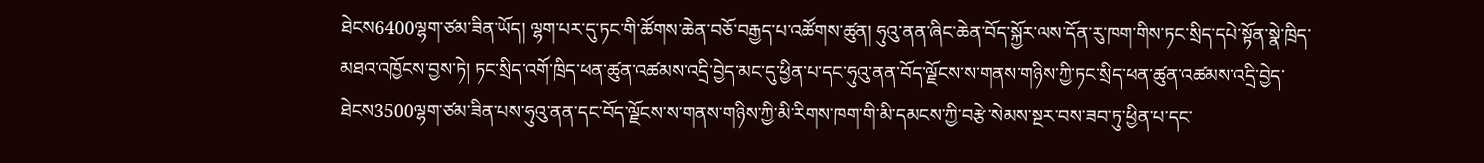ཐེངས6400ལྷག་ཙམ་ཟིན་ཡོད། ལྷག་པར་དུ་ཏང་གི་ཚོགས་ཆེན་བཅོ་བརྒྱད་པ་འཚོགས་ཚུན། ཧུའུ་ནན་ཞིང་ཆེན་བོད་སྐྱོར་ལས་དོན་རུ་ཁག་གིས་ཏང་སྲིད་དཔེ་སྟོན་སྣེ་ཁྲིད་མཐའ་འཁྱོངས་བྱས་ཏེ། ཏང་སྲིད་འགོ་ཁྲིད་ཕན་ཚུན་འཚམས་འདྲི་བྱེད་མང་དུ་ཕྱིན་པ་དང་ཧུའུ་ནན་བོད་ལྗོངས་ས་གནས་གཉིས་ཀྱི་ཏང་སྲིད་ཕན་ཚུན་འཚམས་འདྲི་བྱེད་ཐེངས3500ལྷག་ཙམ་ཟིན་པས་ཧུའུ་ནན་དང་བོད་ལྗོངས་ས་གནས་གཉིས་ཀྱི་མི་རིགས་ཁག་གི་མི་དམངས་ཀྱི་བརྩེ་སེམས་སྔར་བས་ཟབ་ཏུ་ཕྱིན་པ་དང་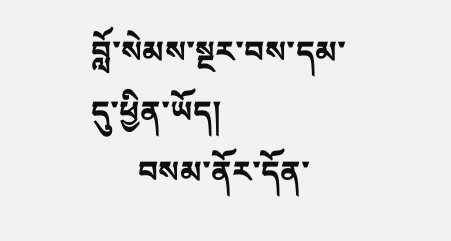བློ་སེམས་སྔར་བས་དམ་དུ་ཕྱིན་ཡོད།
      བསམ་ནོར་དོན་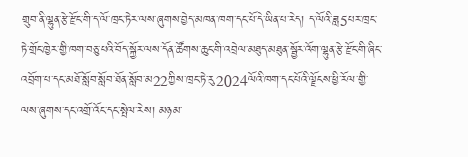གྲུབ་ནི་ལྷུན་རྩེ་རྫོང་གི་ད་ལོ་ཁྲང་ཏེར་ལས་ཞུགས་བྱེད་མཁན་ཁག་དང་པོ་དེ་ཡིན་པ་རེད། ད་ལོའི་ཟླ5པར་ཁྲང་ཏེ་གྲོང་ཁྱེར་གྱི་ཁག་བཅུ་པའི་བོད་སྐྱོར་ལས་དོན་ཚོགས་ཆུང་གི་འབྲེལ་མཐུད་མཐུན་སྦྱོར་འོག་ལྷུན་རྩེ་རྫོང་གི་ཞིང་འབྲོག་པ་དང་མཐོ་སློབ་སློབ་ཐོན་སློབ་མ22ཀྱིས་ཁྲང་ཏེ་རུ2024ལོའི་ཁག་དང་པོའི་ལྗོངས་ཕྱི་རོལ་གྱི་ལས་ཞུགས་དང་འགྲོ་འོང་དང་སྤེལ་རེས། མཉམ་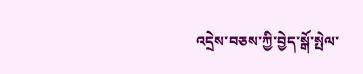འདྲེས་བཅས་ཀྱི་བྱེད་སྒོ་སྤེལ་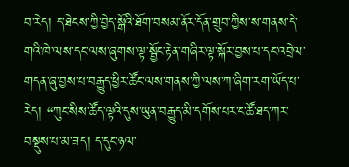བ་རེད། ད་ཐེངས་ཀྱི་བྱེད་སྒོའི་ཐོག་བསམ་ནོར་དོན་གྲུབ་ཀྱིས་ས་གནས་དེ་གའི་ཁེ་ལས་དང་ལས་ཞུགས་ལྟ་སྦྱོང་རྟེན་གཞིར་ལྟ་སྐོར་བྱས་པ་དང་འབྲེལ་གདན་ཞུ་བྱས་པ་བརྒྱུད་ཕྱིར་ཚོང་ལས་གནས་ཀྱི་ལས་ཀ་ཞིག་རག་ཡོད་པ་རེད། “ཀུང་སིས་ཚོད་ལྟའི་དུས་ཡུན་བརྒྱུད་མི་དགོས་པར་ང་ཚོ་ཐད་ཀར་བསྡུས་པ་མ་ཟད། ད་དུང་ཉལ་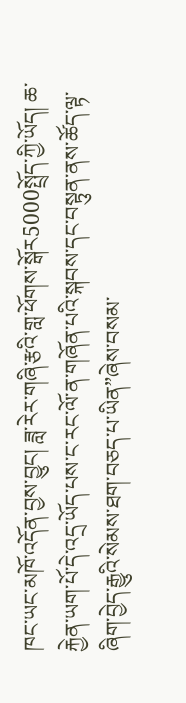ཁང་ཡང་མཁོ་འདོན་བྱས་བྱུང། ཟླ་རེར་གཞི་རྩའི་གླ་ཕོགས་སྒོར5000སྤྲོད་ཀྱི་ཡོད། ཆ་རྐྱེན་ཡག་པོ་དེ་འདྲ་ཡོད་པས་ང་རང་ལོ་ན་གཞོན་པའི་སྐབས་དང་བསྟུན་ནས་ཚོད་ལྟ་ཞིག་བྱེད་རྒྱུའི་སེམས་ཐག་བཅད་པ་ཡིན”ཞེས་བསམ་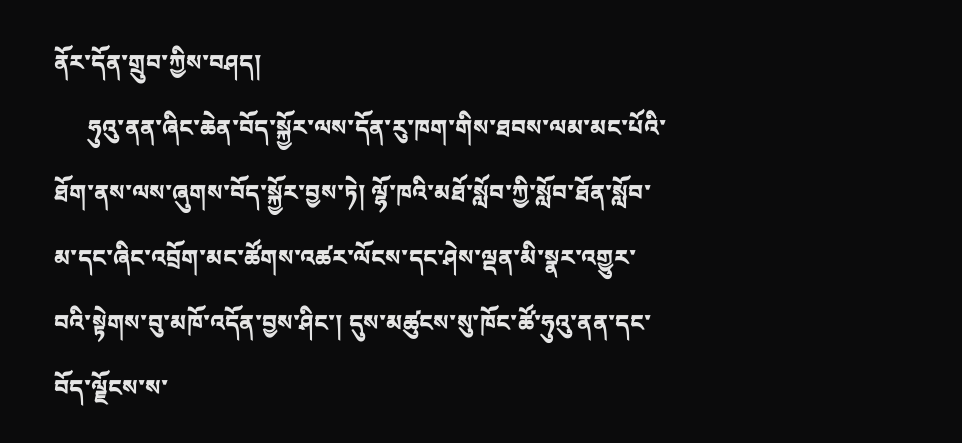ནོར་དོན་གྲུབ་ཀྱིས་བཤད།
      ཧུའུ་ནན་ཞིང་ཆེན་བོད་སྐྱོར་ལས་དོན་རུ་ཁག་གིས་ཐབས་ལམ་མང་པོའི་ཐོག་ནས་ལས་ཞུགས་བོད་སྐྱོར་བྱས་ཏེ། ལྷོ་ཁའི་མཐོ་སློབ་ཀྱི་སློབ་ཐོན་སློབ་མ་དང་ཞིང་འབྲོག་མང་ཚོགས་འཚར་ལོངས་དང་ཤེས་ལྡན་མི་སྣར་འགྱུར་བའི་སྟེགས་བུ་མཁོ་འདོན་བྱས་ཤིང་། དུས་མཚུངས་སུ་ཁོང་ཚོ་ཧུའུ་ནན་དང་བོད་ལྗོངས་ས་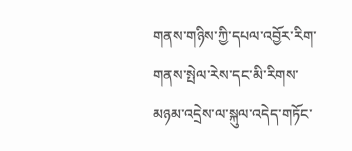གནས་གཉིས་ཀྱི་དཔལ་འབྱོར་རིག་གནས་སྤེལ་རེས་དང་མི་རིགས་མཉམ་འདྲེས་ལ་སྐུལ་འདེད་གཏོང་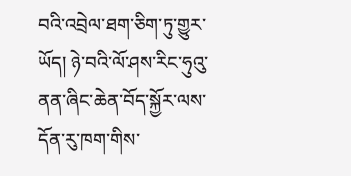བའི་འབྲེལ་ཐག་ཅིག་ཏུ་གྱུར་ཡོད། ཉེ་བའི་ལོ་ཤས་རིང་ཧུའུ་ནན་ཞིང་ཆེན་བོད་སྐྱོར་ལས་དོན་རུ་ཁག་གིས་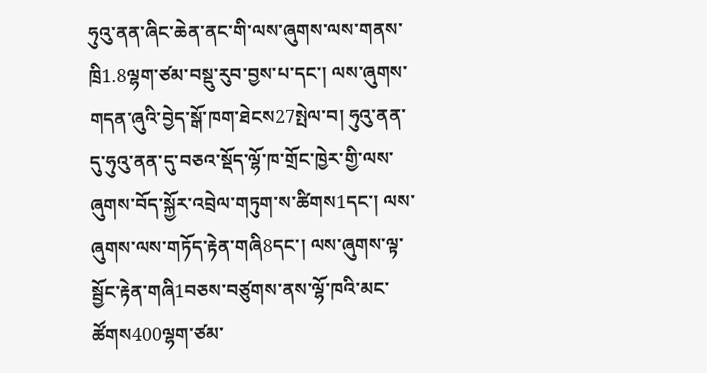ཧུའུ་ནན་ཞིང་ཆེན་ནང་གི་ལས་ཞུགས་ལས་གནས་ཁྲི1.8ལྷག་ཙམ་བསྡུ་རུབ་བྱས་པ་དང་། ལས་ཞུགས་གདན་ཞུའི་བྱེད་སྒོ་ཁག་ཐེངས27སྤེལ་བ། ཧུའུ་ནན་དུ་ཧུའུ་ནན་དུ་བཅའ་སྡོད་ལྷོ་ཁ་གྲོང་ཁྱེར་གྱི་ལས་ཞུགས་བོད་སྐྱོར་འབྲེལ་གཏུག་ས་ཚིགས1དང་། ལས་ཞུགས་ལས་གཏོད་རྟེན་གཞི8དང་། ལས་ཞུགས་ལྟ་སྦྱོང་རྟེན་གཞི1བཅས་བཙུགས་ནས་ལྷོ་ཁའི་མང་ཚོགས400ལྷག་ཙམ་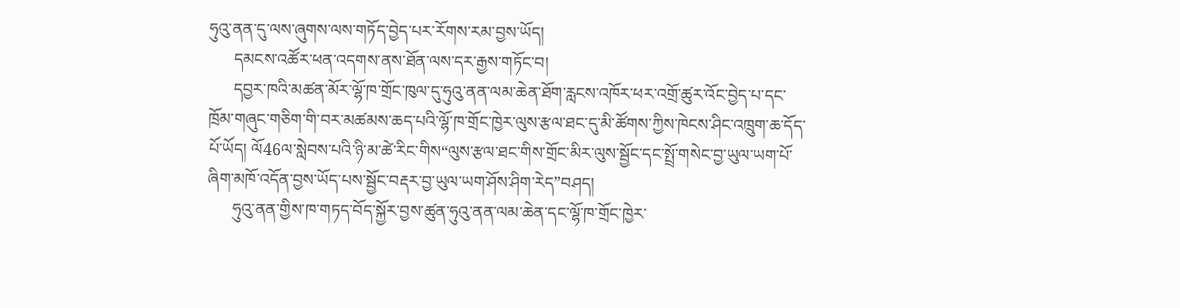ཧུའུ་ནན་དུ་ལས་ཞུགས་ལས་གཏོད་བྱེད་པར་རོགས་རམ་བྱས་ཡོད།
      དམངས་འཚོར་ཕན་འདགས་ནས་ཐོན་ལས་དར་རྒྱས་གཏོང་བ།
      དབྱར་ཁའི་མཚན་མོར་ལྷོ་ཁ་གྲོང་ཁུལ་དུ་ཧུའུ་ནན་ལམ་ཆེན་ཐོག་རླངས་འཁོར་ཕར་འགྲོ་ཚུར་འོང་བྱེད་པ་དང་ཁྲོམ་གཞུང་གཅིག་གི་བར་མཚམས་ཆད་པའི་ལྷོ་ཁ་གྲོང་ཁྱེར་ལུས་རྩལ་ཐང་དུ་མི་ཚོགས་ཀྱིས་ཁེངས་ཤིང་འཁྲུག་ཆ་དོད་པོ་ཡོད། ལོ46ལ་སླེབས་པའི་ཉི་མ་ཚེ་རིང་གིས“ལུས་རྩལ་ཐང་གིས་གྲོང་མིར་ལུས་སྦྱོང་དང་སྤྲོ་གསེང་བྱ་ཡུལ་ཡག་པོ་ཞིག་མཁོ་འདོན་བྱས་ཡོད་པས་སྦྱོང་བརྡར་བྱ་ཡུལ་ཡག་ཤོས་ཤིག་རེད”བཤད།
      ཧུའུ་ནན་གྱིས་ཁ་གཏད་བོད་སྐྱོར་བྱས་ཚུན་ཧུའུ་ནན་ལམ་ཆེན་དང་ལྷོ་ཁ་གྲོང་ཁྱེར་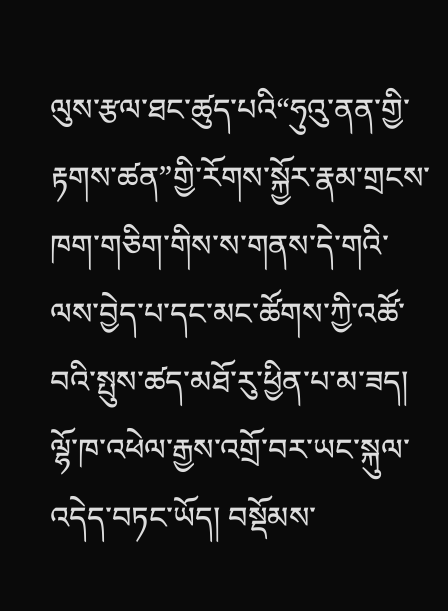ལུས་རྩལ་ཐང་ཚུད་པའི“ཧུའུ་ནན་གྱི་རྟགས་ཚན”གྱི་རོགས་སྐྱོར་རྣམ་གྲངས་ཁག་གཅིག་གིས་ས་གནས་དེ་གའི་ལས་བྱེད་པ་དང་མང་ཚོགས་ཀྱི་འཚོ་བའི་སྤུས་ཚད་མཐོ་རུ་ཕྱིན་པ་མ་ཟད། ལྷོ་ཁ་འཕེལ་རྒྱས་འགྲོ་བར་ཡང་སྐུལ་འདེད་བཏང་ཡོད། བསྡོམས་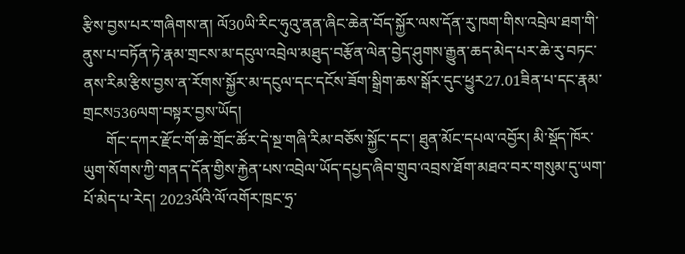རྩིས་བྱས་པར་གཞིགས་ན། ལོ30ཡི་རིང་ཧུའུ་ནན་ཞིང་ཆེན་བོད་སྐྱོར་ལས་དོན་རུ་ཁག་གིས་འབྲེལ་ཐག་གི་ནུས་པ་བཏོན་ཏེ་རྣམ་གྲངས་མ་དངུལ་འབྲེལ་མཐུད་བརྩོན་ལེན་བྱེད་ཤུགས་རྒྱུན་ཆད་མེད་པར་ཆེ་རུ་བཏང་ནས་རིམ་རྩིས་བྱས་ན་རོགས་སྐྱོར་མ་དངུལ་དང་དངོས་ཟོག་སྒྲིག་ཆས་སྒོར་དུང་ཕྱུར27.01ཟིན་པ་དང་རྣམ་གྲངས536ལག་བསྟར་བྱས་ཡོད།
      གོང་དཀར་རྫོང་གོ་ཆེ་གྲོང་ཚོར་དེ་སྔ་གཞི་རིམ་བཅོས་སྐྱོང་དང་། ཐུན་མོང་དཔལ་འབྱོར། མི་སྡོད་ཁོར་ཡུག་སོགས་ཀྱི་གནད་དོན་གྱིས་རྐྱེན་པས་འབྲེལ་ཡོད་དཔྱད་ཞིབ་གྲུབ་འབྲས་ཐོག་མཐའ་བར་གསུམ་དུ་ཡག་པོ་མེད་པ་རེད། 2023ལོའི་ལོ་འགོར་ཁྲང་ཧྲ་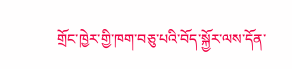གྲོང་ཁྱེར་གྱི་ཁག་བཅུ་པའི་བོད་སྐྱོར་ལས་དོན་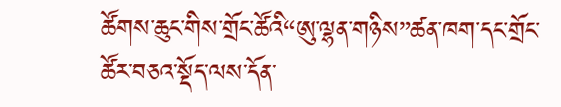ཚོགས་ཆུང་གིས་གྲོང་ཚོའི“ཨུ་ལྷན་གཉིས”ཚན་ཁག་དང་གྲོང་ཚོར་བཅའ་སྡོད་ལས་དོན་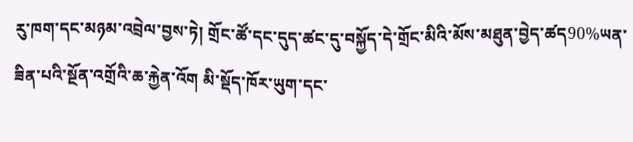རུ་ཁག་དང་མཉམ་འབྲེལ་བྱས་ཏེ། གྲོང་ཚོ་དང་དུད་ཚང་དུ་བསྐྱོད་དེ་གྲོང་མིའི་མོས་མཐུན་བྱེད་ཚད90%ཡན་ཟིན་པའི་སྔོན་འགྲོའི་ཆ་རྐྱེན་འོག མི་སྡོད་ཁོར་ཡུག་དང་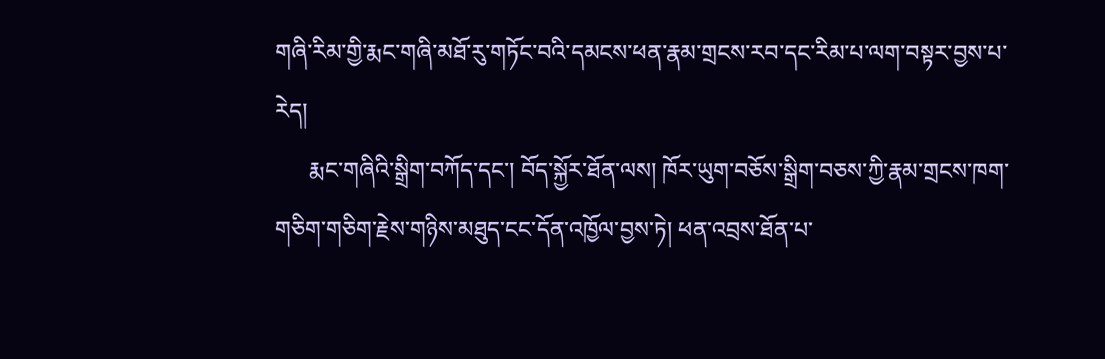གཞི་རིམ་གྱི་རྨང་གཞི་མཐོ་རུ་གཏོང་བའི་དམངས་ཕན་རྣམ་གྲངས་རབ་དང་རིམ་པ་ལག་བསྟར་བྱས་པ་རེད།
      རྨང་གཞིའི་སྒྲིག་བཀོད་དང་། བོད་སྐྱོར་ཐོན་ལས། ཁོར་ཡུག་བཅོས་སྒྲིག་བཅས་ཀྱི་རྣམ་གྲངས་ཁག་གཅིག་གཅིག་རྗེས་གཉིས་མཐུད་ངང་དོན་འཁྱོལ་བྱས་ཏེ། ཕན་འབྲས་ཐོན་པ་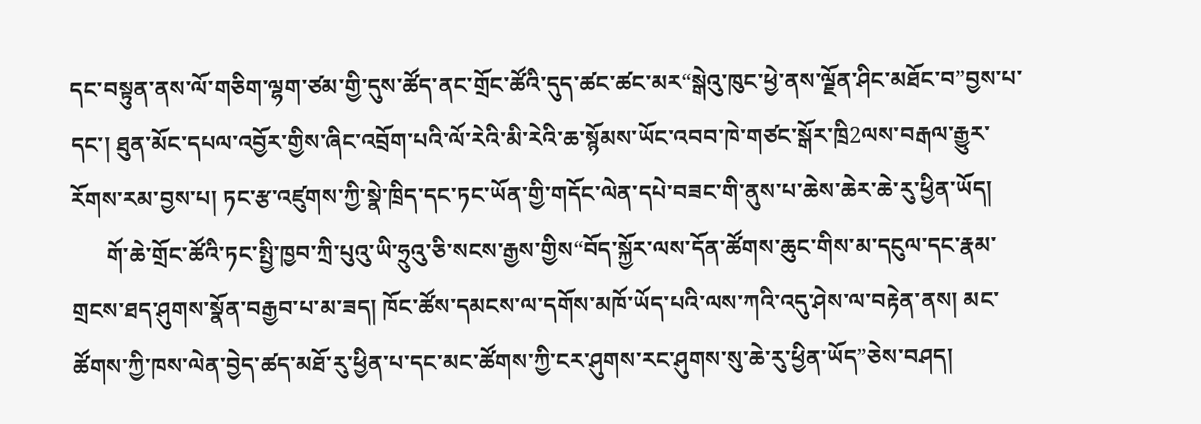དང་བསྟུན་ནས་ལོ་གཅིག་ལྷག་ཙམ་གྱི་དུས་ཚོད་ནང་གྲོང་ཚོའི་དུད་ཚང་ཚང་མར“སྒེའུ་ཁུང་ཕྱེ་ནས་ལྗོན་ཤིང་མཐོང་བ”བྱས་པ་དང་། ཐུན་མོང་དཔལ་འབྱོར་གྱིས་ཞིང་འབྲོག་པའི་ལོ་རེའི་མི་རེའི་ཆ་སྙོམས་ཡོང་འབབ་ཁེ་གཙང་སྒོར་ཁྲི2ལས་བརྒལ་རྒྱུར་རོགས་རམ་བྱས་པ། ཏང་རྩ་འཛུགས་ཀྱི་སྣེ་ཁྲིད་དང་ཏང་ཡོན་གྱི་གདོང་ལེན་དཔེ་བཟང་གི་ནུས་པ་ཆེས་ཆེར་ཆེ་རུ་ཕྱིན་ཡོད།
      གོ་ཆེ་གྲོང་ཚོའི་ཏང་སྤྱི་ཁྱབ་ཀྲི་པུའུ་ཡི་ཧྲུའུ་ཅི་སངས་རྒྱས་གྱིས“བོད་སྐྱོར་ལས་དོན་ཚོགས་ཆུང་གིས་མ་དངུལ་དང་རྣམ་གྲངས་ཐད་ཤུགས་སྣོན་བརྒྱབ་པ་མ་ཟད། ཁོང་ཚོས་དམངས་ལ་དགོས་མཁོ་ཡོད་པའི་ལས་ཀའི་འདུ་ཤེས་ལ་བརྟེན་ནས། མང་ཚོགས་ཀྱི་ཁས་ལེན་བྱེད་ཚད་མཐོ་རུ་ཕྱིན་པ་དང་མང་ཚོགས་ཀྱི་ངར་ཤུགས་རང་ཤུགས་སུ་ཆེ་རུ་ཕྱིན་ཡོད”ཅེས་བཤད།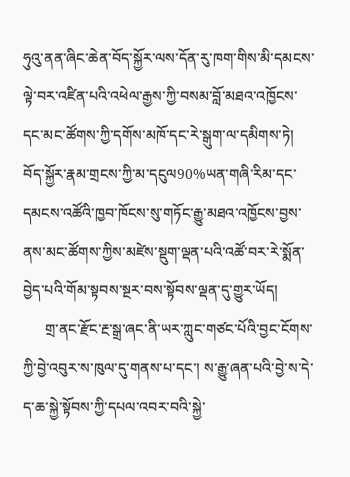ཧུའུ་ནན་ཞིང་ཆེན་བོད་སྐྱོར་ལས་དོན་རུ་ཁག་གིས་མི་དམངས་ལྟེ་བར་འཛིན་པའི་འཕེལ་རྒྱས་ཀྱི་བསམ་བློ་མཐའ་འཁྱོངས་དང་མང་ཚོགས་ཀྱི་དགོས་མཁོ་དང་རེ་སྒུག་ལ་དམིགས་ཏེ། བོད་སྐྱོར་རྣམ་གྲངས་ཀྱི་མ་དངུལ90%ཡན་གཞི་རིམ་དང་དམངས་འཚོའི་ཁྱབ་ཁོངས་སུ་གཏོང་རྒྱུ་མཐའ་འཁྱོངས་བྱས་ནས་མང་ཚོགས་ཀྱིས་མཛེས་སྡུག་ལྡན་པའི་འཚོ་བར་རེ་སྨོན་བྱེད་པའི་གོམ་སྟབས་སྔར་བས་སྟོབས་ལྡན་དུ་གྱུར་ཡོད།
      གྲ་ནང་རྫོང་རྔ་སྒྲ་ཞང་ནི་ཡར་ཀླུང་གཙང་པོའི་བྱང་ངོགས་ཀྱི་བྱེ་འབུར་ས་ཁུལ་དུ་གནས་པ་དང་། ས་རྒྱུ་ཞན་པའི་བྱེ་ས་དེ་ད་ཆ་སྐྱེ་སྟོབས་ཀྱི་དཔལ་འབར་བའི་སྐྱེ་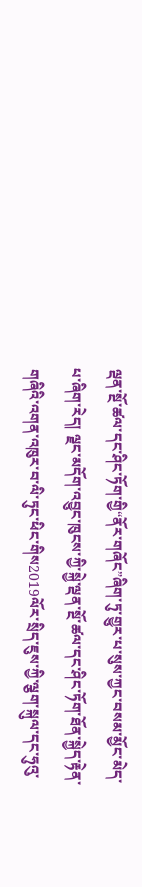ལྡན་སྔོ་ཚལ་དང་ཤིང་ཏོག་གྱི“ནོར་གཞོང”ཞིག་ཏུ་གྱུར་པ་སུས་ཀྱང་བསམ་མྱོང་མེད་པ་ཞིག་རེད། ལྗང་མདོག་འབྱུང་ཁུངས་ཀྱི་སྐྱེ་ལྡན་སྔོ་ཚལ་དང་ཤིང་ཏོག་ཐོན་སྐྱེད་རྟེན་གཞིའི་འགན་འཁུར་བ་ལི་ཏུང་ཕིང་གིས2019ལོར་སྲིད་ཇུས་ཀྱི་ལྕག་སྐུལ་དང་ཧུའུ་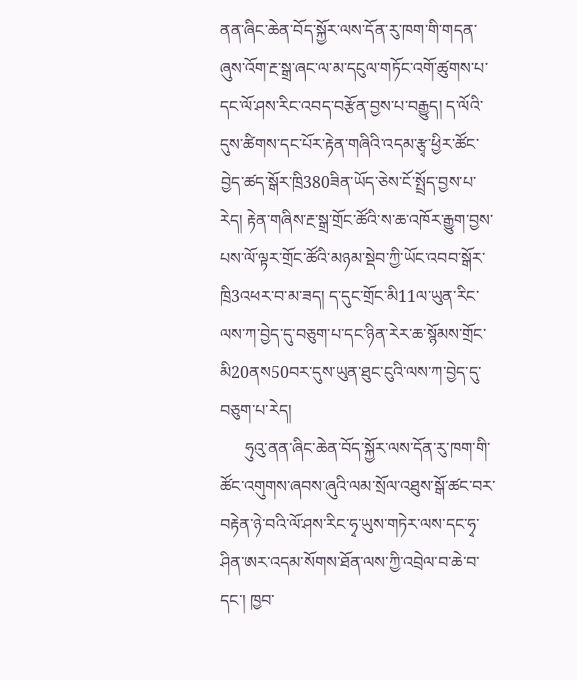ནན་ཞིང་ཆེན་བོད་སྐྱོར་ལས་དོན་རུ་ཁག་གི་གདན་ཞུས་འོག་རྔ་སྒྲ་ཞང་ལ་མ་དངུལ་གཏོང་འགོ་ཚུགས་པ་དང་ལོ་ཤས་རིང་འབད་བརྩོན་བྱས་པ་བརྒྱུད། ད་ལོའི་དུས་ཚིགས་དང་པོར་རྟེན་གཞིའི་འདམ་རྩྭ་ཕྱིར་ཚོང་བྱེད་ཚད་སྒོར་ཁྲི380ཟིན་ཡོད་ཅེས་ངོ་སྤྲོད་བྱས་པ་རེད། རྟེན་གཞིས་རྔ་སྒྲ་གྲོང་ཚོའི་ས་ཆ་འཁོར་རྒྱུག་བྱས་པས་ལོ་ལྟར་གྲོང་ཚོའི་མཉམ་སྡེབ་ཀྱི་ཡོང་འབབ་སྒོར་ཁྲི3འཕར་བ་མ་ཟད། ད་དུང་གྲོང་མི11ལ་ཡུན་རིང་ལས་ཀ་བྱེད་དུ་བཅུག་པ་དང་ཉིན་རེར་ཆ་སྙོམས་གྲོང་མི20ནས50བར་དུས་ཡུན་ཐུང་ངུའི་ལས་ཀ་བྱེད་དུ་བཅུག་པ་རེད།
      ཧུའུ་ནན་ཞིང་ཆེན་བོད་སྐྱོར་ལས་དོན་རུ་ཁག་གི་ཚོང་འགུགས་ཞབས་ཞུའི་ལམ་སྲོལ་འཐུས་སྒོ་ཚང་བར་བརྟེན་ཉེ་བའི་ལོ་ཤས་རིང་ཧྭ་ཡུས་གཏེར་ལས་དང་ཧྭ་ཤིན་ཨར་འདམ་སོགས་ཐོན་ལས་ཀྱི་འབྲེལ་བ་ཆེ་བ་དང་། ཁྱབ་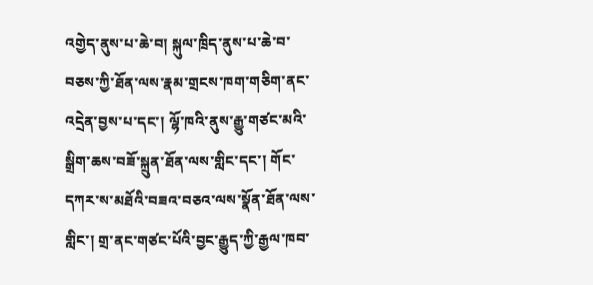འགྱེད་ནུས་པ་ཆེ་བ། སྐུལ་ཁྲིད་ནུས་པ་ཆེ་བ་བཅས་ཀྱི་ཐོན་ལས་རྣམ་གྲངས་ཁག་གཅིག་ནང་འདྲེན་བྱས་པ་དང་། ལྷོ་ཁའི་ནུས་རྒྱུ་གཙང་མའི་སྒྲིག་ཆས་བཟོ་སྐྲུན་ཐོན་ལས་གླིང་དང་། གོང་དཀར་ས་མཐོའི་བཟའ་བཅའ་ལས་སྣོན་ཐོན་ལས་གླིང་། གྲ་ནང་གཙང་པོའི་བྱང་རྒྱུད་ཀྱི་རྒྱལ་ཁབ་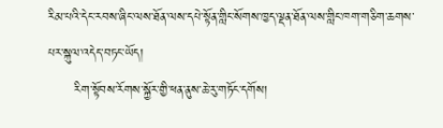རིམ་པའི་དེང་རབས་ཞིང་ལས་ཐོན་ལས་དཔེ་སྟོན་གླིང་སོགས་ཁྱད་ལྡན་ཐོན་ལས་གླིང་ཁག་གཅིག་ཆགས་པར་སྐུལ་འདེད་བཏང་ཡོད།
      རིག་སྟོབས་རོགས་སྐྱོར་གྱི་ཕན་ནུས་ཆེ་རུ་གཏོང་དགོས།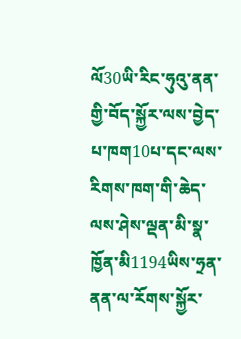ལོ30ཡི་རིང་ཧུའུ་ནན་གྱི་བོད་སྐྱོར་ལས་བྱེད་པ་ཁག10པ་དང་ལས་རིགས་ཁག་གི་ཆེད་ལས་ཤེས་ལྡན་མི་སྣ་ཁྱོན་མི1194ཡིས་ཧྲན་ནན་ལ་རོགས་སྐྱོར་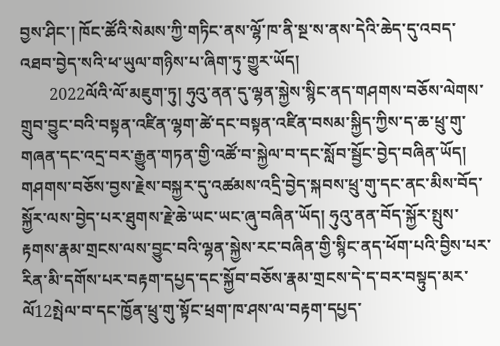བྱས་ཤིང་། ཁོང་ཚོའི་སེམས་ཀྱི་གཏིང་ནས་ལྷོ་ཁ་ནི་སྔ་ས་ནས་དེའི་ཆེད་དུ་འབད་འཐབ་བྱེད་སའི་ཕ་ཡུལ་གཉིས་པ་ཞིག་ཏུ་གྱུར་ཡོད།
       2022ལོའི་ལོ་མཇུག་ཏུ། ཧུའུ་ནན་དུ་ལྷན་སྐྱེས་སྙིང་ནད་གཤགས་བཅོས་ལེགས་གྲུབ་བྱུང་བའི་བསྟན་འཛིན་ལྷག་ཚེ་དང་བསྟན་འཛིན་བསམ་སྐྱིད་ཀྱིས་ད་ཆ་ཕྲུ་གུ་གཞན་དང་འདྲ་བར་རྒྱུན་གཏན་གྱི་འཚོ་བ་སྐྱེལ་བ་དང་སློབ་སྦྱོང་བྱེད་བཞིན་ཡོད། གཤགས་བཅོས་བྱས་རྗེས་བསྐྱར་དུ་འཚམས་འདྲི་བྱེད་སྐབས་ཕྲུ་གུ་དང་ནང་མིས་བོད་སྐྱོར་ལས་བྱེད་པར་ཐུགས་རྗེ་ཆེ་ཡང་ཡང་ཞུ་བཞིན་ཡོད། ཧུའུ་ནན་བོད་སྐྱོར་སྤུས་རྟགས་རྣམ་གྲངས་ལས་བྱུང་བའི་ལྷན་སྐྱེས་རང་བཞིན་གྱི་སྙིང་ནད་ཕོག་པའི་བྱིས་པར་རིན་མི་དགོས་པར་བརྟག་དཔྱད་དང་སྐྱོབ་བཅོས་རྣམ་གྲངས་དེ་ད་བར་བསྟུད་མར་ལོ12སྤེལ་བ་དང་ཁྱོན་ཕྲུ་གུ་སྟོང་ཕྲག་ཁ་ཤས་ལ་བརྟག་དཔྱད་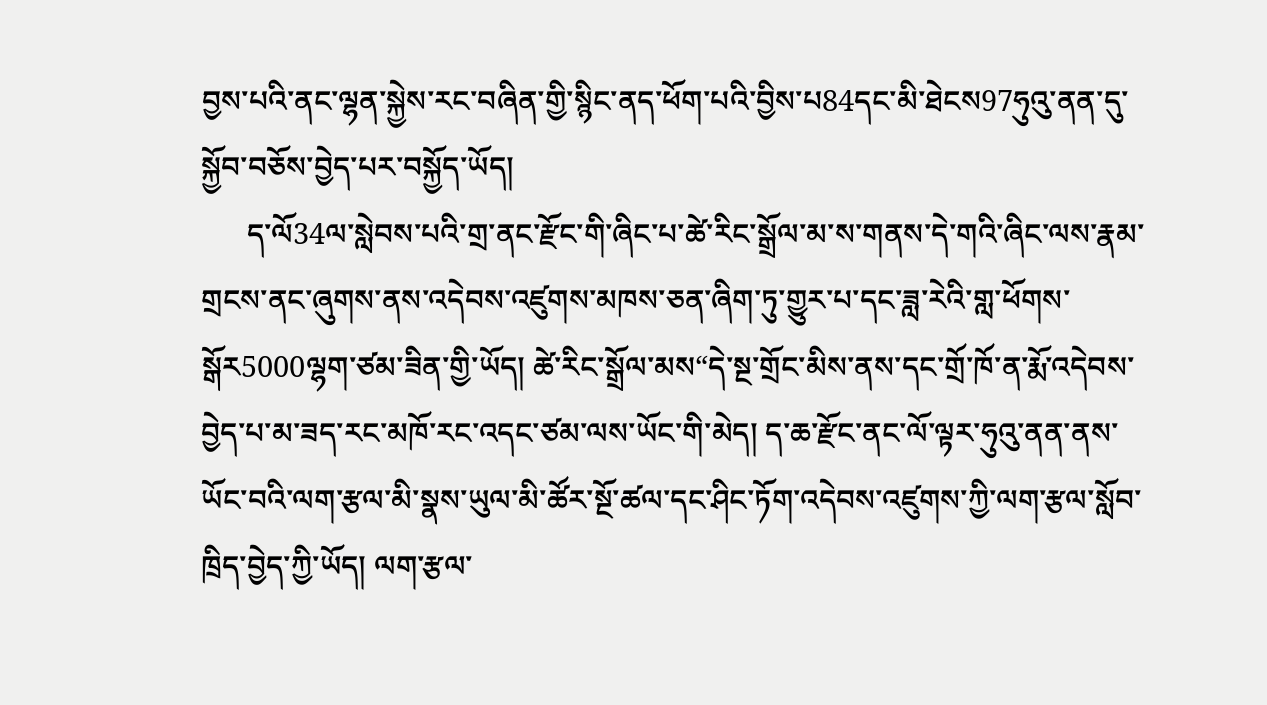བྱས་པའི་ནང་ལྷན་སྐྱེས་རང་བཞིན་གྱི་སྙིང་ནད་ཕོག་པའི་བྱིས་པ84དང་མི་ཐེངས97ཧུའུ་ནན་དུ་སྐྱོབ་བཅོས་བྱེད་པར་བསྐྱོད་ཡོད།
      ད་ལོ34ལ་སླེབས་པའི་གྲ་ནང་རྫོང་གི་ཞིང་པ་ཚེ་རིང་སྒྲོལ་མ་ས་གནས་དེ་གའི་ཞིང་ལས་རྣམ་གྲངས་ནང་ཞུགས་ནས་འདེབས་འཛུགས་མཁས་ཅན་ཞིག་ཏུ་གྱུར་པ་དང་ཟླ་རེའི་གླ་ཕོགས་སྒོར5000ལྷག་ཙམ་ཟིན་གྱི་ཡོད། ཚེ་རིང་སྒྲོལ་མས“དེ་སྔ་གྲོང་མིས་ནས་དང་གྲོ་ཁོ་ན་རྨོ་འདེབས་བྱེད་པ་མ་ཟད་རང་མཁོ་རང་འདང་ཙམ་ལས་ཡོང་གི་མེད། ད་ཆ་རྫོང་ནང་ལོ་ལྟར་ཧུའུ་ནན་ནས་ཡོང་བའི་ལག་རྩལ་མི་སྣས་ཡུལ་མི་ཚོར་སྔོ་ཚལ་དང་ཤིང་ཏོག་འདེབས་འཛུགས་ཀྱི་ལག་རྩལ་སློབ་ཁྲིད་བྱེད་ཀྱི་ཡོད། ལག་རྩལ་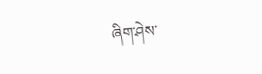ཞིག་ཤེས་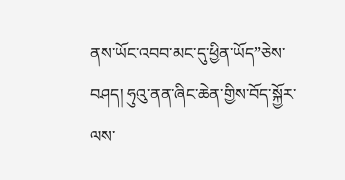ནས་ཡོང་འབབ་མང་དུ་ཕྱིན་ཡོད”ཅེས་བཤད། ཧུའུ་ནན་ཞིང་ཆེན་གྱིས་བོད་སྐྱོར་ལས་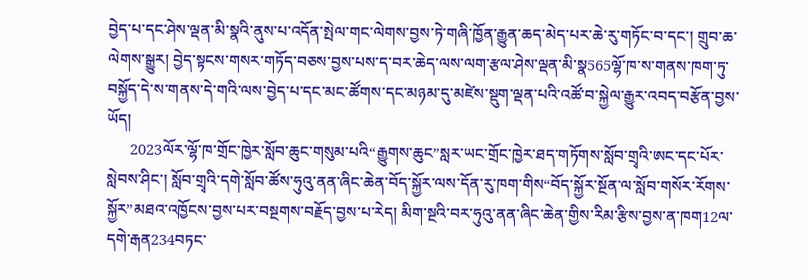བྱེད་པ་དང་ཤེས་ལྡན་མི་སྣའི་ནུས་པ་འདོན་སྤེལ་གང་ལེགས་བྱས་ཏེ་གཞི་ཁྱོན་རྒྱུན་ཆད་མེད་པར་ཆེ་རུ་གཏོང་བ་དང་། གྲུབ་ཆ་ལེགས་སྒྱུར། བྱེད་སྟངས་གསར་གཏོད་བཅས་བྱས་པས་ད་བར་ཆེད་ལས་ལག་རྩལ་ཤེས་ལྡན་མི་སྣ565ལྷོ་ཁ་ས་གནས་ཁག་ཏུ་བསྐྱོད་དེ་ས་གནས་དེ་གའི་ལས་བྱེད་པ་དང་མང་ཚོགས་དང་མཉམ་དུ་མཛེས་སྡུག་ལྡན་པའི་འཚོ་བ་སྐྱེལ་རྒྱུར་འབད་བརྩོན་བྱས་ཡོད།
      2023ལོར་ལྷོ་ཁ་གྲོང་ཁྱེར་སློབ་ཆུང་གསུམ་པའི“རྒྱུགས་ཆུང”སླར་ཡང་གྲོང་ཁྱེར་ཐད་གཏོགས་སློབ་གྲྭའི་ཨང་དང་པོར་སླེབས་ཤིང་། སློབ་གྲྭའི་དགེ་སློབ་ཚོས་ཧུའུ་ནན་ཞིང་ཆེན་བོད་སྐྱོར་ལས་དོན་རུ་ཁག་གིས“བོད་སྐྱོར་སྔོན་ལ་སློབ་གསོར་རོགས་སྐྱོར”མཐའ་འཁྱོངས་བྱས་པར་བསྔགས་བརྗོད་བྱས་པ་རེད། མིག་སྔའི་བར་ཧུའུ་ནན་ཞིང་ཆེན་གྱིས་རིམ་རྩིས་བྱས་ན་ཁག12ལ་དགེ་རྒན234བཏང་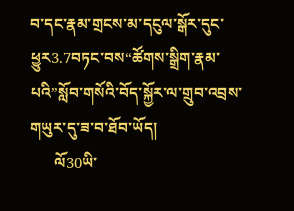བ་དང་རྣམ་གྲངས་མ་དངུལ་སྒོར་དུང་ཕྱུར3.7བཏང་བས“ཚོགས་སྒྲིག་རྣམ་པའི”སློབ་གསོའི་བོད་སྐྱོར་ལ་གྲུབ་འབྲས་གཡུར་དུ་ཟ་བ་ཐོབ་ཡོད།
      ལོ30ཡི་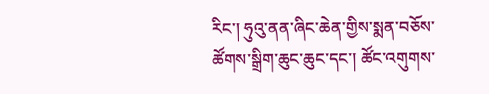རིང་། ཧུའུ་ནན་ཞིང་ཆེན་གྱིས་སྨན་བཅོས་ཚོགས་སྒྲིག་ཆུང་ཆུང་དང་། ཚོང་འགུགས་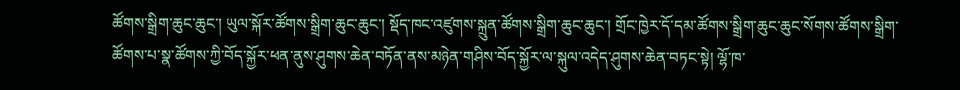ཚོགས་སྒྲིག་ཆུང་ཆུང་། ཡུལ་སྐོར་ཚོགས་སྒྲིག་ཆུང་ཆུང་། སྡོད་ཁང་འཛུགས་སྐྲུན་ཚོགས་སྒྲིག་ཆུང་ཆུང་། གྲོང་ཁྱེར་དོ་དམ་ཚོགས་སྒྲིག་ཆུང་ཆུང་སོགས་ཚོགས་སྒྲིག་ཚོགས་པ་སྣ་ཚོགས་ཀྱི་བོད་སྐྱོར་ཕན་ནུས་ཤུགས་ཆེན་བཏོན་ནས་མཉེན་གཤིས་བོད་སྐྱོར་ལ་སྐུལ་འདེད་ཤུགས་ཆེན་བཏང་སྟེ། ལྷོ་ཁ་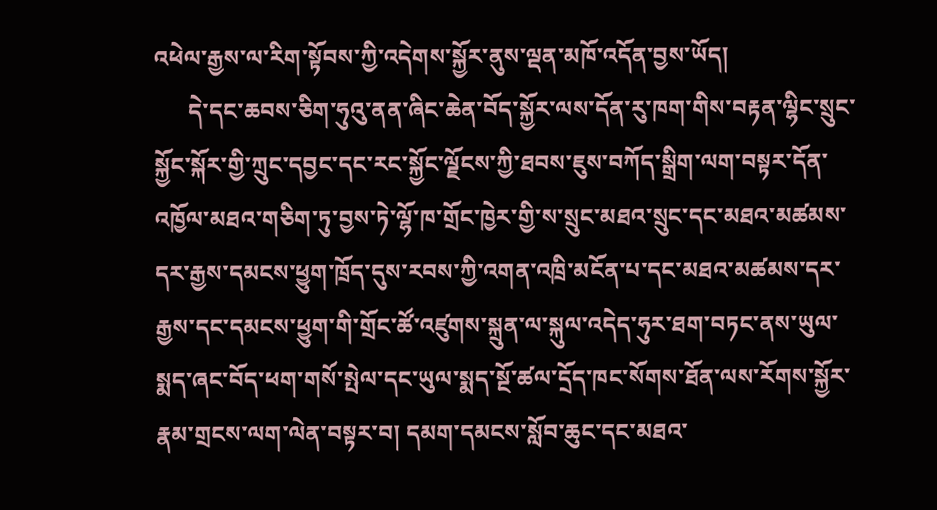འཕེལ་རྒྱས་ལ་རིག་སྟོབས་ཀྱི་འདེགས་སྐྱོར་ནུས་ལྡན་མཁོ་འདོན་བྱས་ཡོད།
      དེ་དང་ཆབས་ཅིག་ཧུའུ་ནན་ཞིང་ཆེན་བོད་སྐྱོར་ལས་དོན་རུ་ཁག་གིས་བརྟན་ལྷིང་སྲུང་སྐྱོང་སྐོར་གྱི་ཀྲུང་དབྱང་དང་རང་སྐྱོང་ལྗོངས་ཀྱི་ཐབས་ཇུས་བཀོད་སྒྲིག་ལག་བསྟར་དོན་འཁྱོལ་མཐའ་གཅིག་ཏུ་བྱས་ཏེ་ལྷོ་ཁ་གྲོང་ཁྱེར་གྱི་ས་སྲུང་མཐའ་སྲུང་དང་མཐའ་མཚམས་དར་རྒྱས་དམངས་ཕྱུག་ཁྲོད་དུས་རབས་ཀྱི་འགན་འཁྲི་མངོན་པ་དང་མཐའ་མཚམས་དར་རྒྱས་དང་དམངས་ཕྱུག་གི་གྲོང་ཚོ་འཛུགས་སྐྲུན་ལ་སྐུལ་འདེད་ཧུར་ཐག་བཏང་ནས་ཡུལ་སྨད་ཞང་བོད་ཕག་གསོ་སྤེལ་དང་ཡུལ་སྨད་སྔོ་ཚལ་དྲོད་ཁང་སོགས་ཐོན་ལས་རོགས་སྐྱོར་རྣམ་གྲངས་ལག་ལེན་བསྟར་བ། དམག་དམངས་སློབ་ཆུང་དང་མཐའ་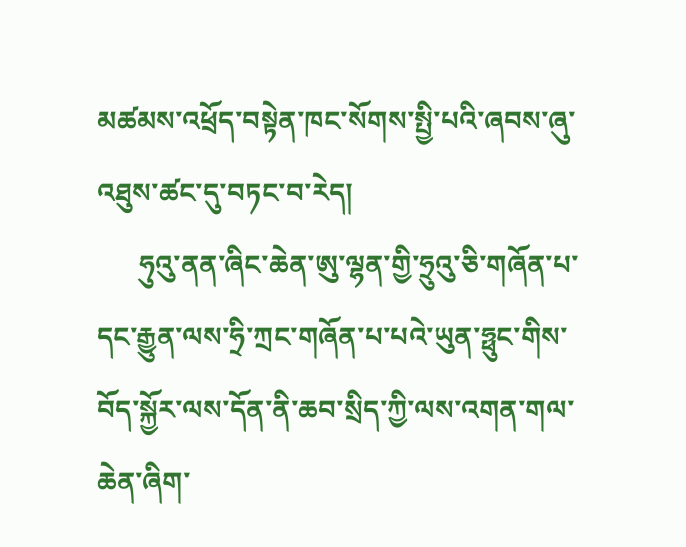མཚམས་འཕྲོད་བསྟེན་ཁང་སོགས་སྤྱི་པའི་ཞབས་ཞུ་འཐུས་ཚང་དུ་བཏང་བ་རེད།
      ཧུའུ་ནན་ཞིང་ཆེན་ཨུ་ལྷན་གྱི་ཧྲུའུ་ཅི་གཞོན་པ་དང་རྒྱུན་ལས་ཧྲི་ཀྲང་གཞོན་པ་པའེ་ཡུན་ཧྥུང་གིས་བོད་སྐྱོར་ལས་དོན་ནི་ཆབ་སྲིད་ཀྱི་ལས་འགན་གལ་ཆེན་ཞིག་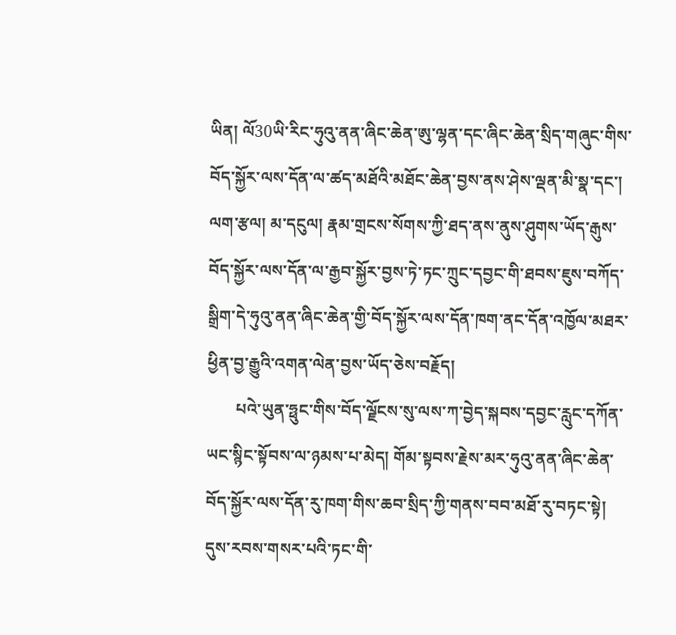ཡིན། ལོ30ཡི་རིང་ཧུའུ་ནན་ཞིང་ཆེན་ཨུ་ལྷན་དང་ཞིང་ཆེན་སྲིད་གཞུང་གིས་བོད་སྐྱོར་ལས་དོན་ལ་ཚད་མཐོའི་མཐོང་ཆེན་བྱས་ནས་ཤེས་ལྡན་མི་སྣ་དང་། ལག་རྩལ། མ་དངུལ། རྣམ་གྲངས་སོགས་ཀྱི་ཐད་ནས་ནུས་ཤུགས་ཡོད་རྒུས་བོད་སྐྱོར་ལས་དོན་ལ་རྒྱབ་སྐྱོར་བྱས་ཏེ་ཏང་ཀྲུང་དབྱང་གི་ཐབས་ཇུས་བཀོད་སྒྲིག་དེ་ཧུའུ་ནན་ཞིང་ཆེན་གྱི་བོད་སྐྱོར་ལས་དོན་ཁག་ནང་དོན་འཁྱོལ་མཐར་ཕྱིན་བྱ་རྒྱུའི་འགན་ལེན་བྱས་ཡོད་ཅེས་བརྗོད།
       པའེ་ཡུན་ཧྥུང་གིས་བོད་ལྗོངས་སུ་ལས་ཀ་བྱེད་སྐབས་དབྱང་རླུང་དཀོན་ཡང་སྙིང་སྟོབས་ལ་ཉམས་པ་མེད། གོམ་སྟབས་རྗེས་མར་ཧུའུ་ནན་ཞིང་ཆེན་བོད་སྐྱོར་ལས་དོན་རུ་ཁག་གིས་ཆབ་སྲིད་ཀྱི་གནས་བབ་མཐོ་རུ་བཏང་སྟེ། དུས་རབས་གསར་པའི་ཏང་གི་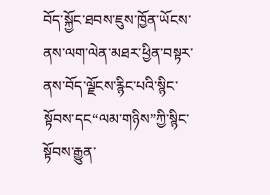བོད་སྐྱོང་ཐབས་ཇུས་ཁྱོན་ཡོངས་ནས་ལག་ལེན་མཐར་ཕྱིན་བསྟར་ནས་བོད་ལྗོངས་རྙིང་པའི་སྙིང་སྟོབས་དང“ལམ་གཉིས”ཀྱི་སྙིང་སྟོབས་རྒྱུན་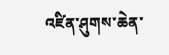འཛིན་ཤུགས་ཆེན་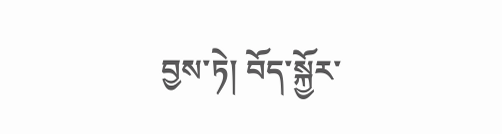བྱས་ཏེ། བོད་སྐྱོར་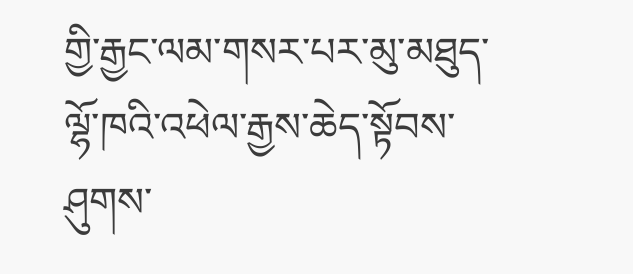གྱི་རྒྱང་ལམ་གསར་པར་མུ་མཐུད་ལྷོ་ཁའི་འཕེལ་རྒྱས་ཆེད་སྟོབས་ཤུགས་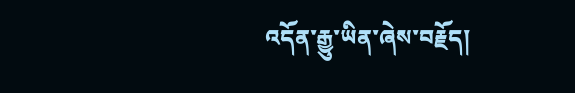འདོན་རྒྱུ་ཡིན་ཞེས་བརྗོད།